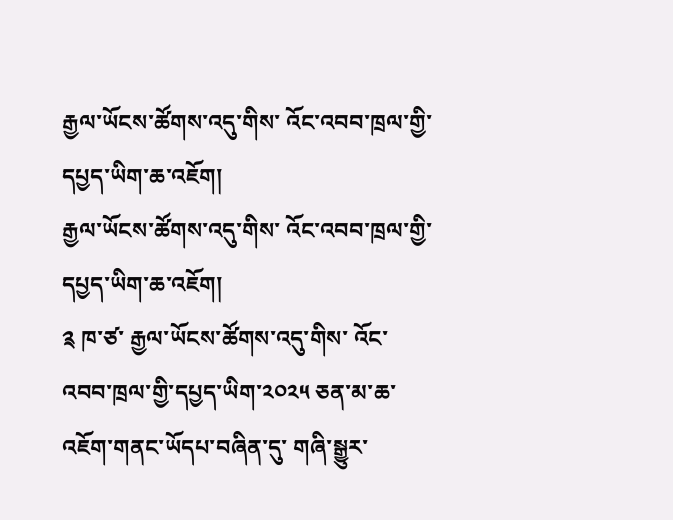རྒྱལ་ཡོངས་ཚོགས་འདུ་གིས་ འོང་འབབ་ཁྲལ་གྱི་དཔྱད་ཡིག་ཆ་འཇོག།
རྒྱལ་ཡོངས་ཚོགས་འདུ་གིས་ འོང་འབབ་ཁྲལ་གྱི་དཔྱད་ཡིག་ཆ་འཇོག།
༉ ཁ་ཙ་ རྒྱལ་ཡོངས་ཚོགས་འདུ་གིས་ འོང་འབབ་ཁྲལ་གྱི་དཔྱད་ཡིག་༢༠༢༥ ཅན་མ་ཆ་འཇོག་གནང་ཡོདཔ་བཞིན་དུ་ གཞི་སྒྱུར་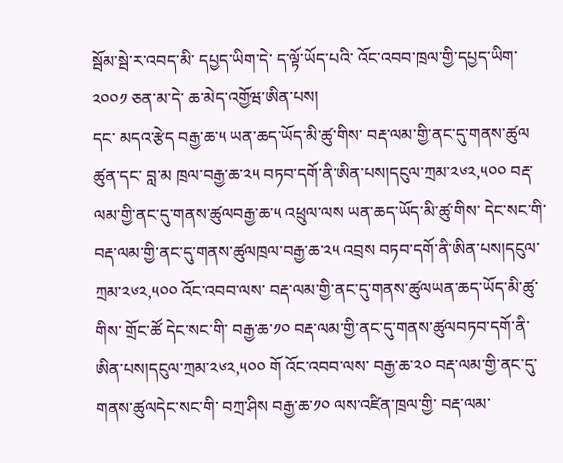སྦོམ་སྦེ་ར་འབད་མི་ དཔྱད་ཡིག་དེ་ ད་ལྟོ་ཡོད་པའི་ འོང་འབབ་ཁྲལ་གྱི་དཔྱད་ཡིག་༢༠༠༡ ཅན་མ་དེ་ ཆ་མེད་འགྱོཝ་ཨིན་པས།
དང་ མདའ་རྩེད བརྒྱ་ཆ་༥ ཡན་ཆད་ཡོད་མི་ཚུ་གིས་ བརྡ་ལམ་གྱི་ནང་དུ་གནས་ཚུལ
ཚུན་དང་ བླ་མ ཁྲལ་བརྒྱ་ཆ་༢༥ བཏབ་དགོ་ནི་ཨིན་པས།དངུལ་ཀྲམ་༢༦༢,༥༠༠ བརྡ་ལམ་གྱི་ནང་དུ་གནས་ཚུལབརྒྱ་ཆ་༥ འཕྲུལ་ལས ཡན་ཆད་ཡོད་མི་ཚུ་གིས་ དེང་སང་གི་ བརྡ་ལམ་གྱི་ནང་དུ་གནས་ཚུལཁྲལ་བརྒྱ་ཆ་༢༥ འབྲས བཏབ་དགོ་ནི་ཨིན་པས།དངུལ་ཀྲམ་༢༦༢,༥༠༠ འོང་འབབ་ལས་ བརྡ་ལམ་གྱི་ནང་དུ་གནས་ཚུལཡན་ཆད་ཡོད་མི་ཚུ་གིས་ གྲོང་ཚོ དེང་སང་གི་ བརྒྱ་ཆ་༡༠ བརྡ་ལམ་གྱི་ནང་དུ་གནས་ཚུལབཏབ་དགོ་ནི་ཨིན་པས།དངུལ་ཀྲམ་༢༦༢,༥༠༠ གོ འོང་འབབ་ལས་ བརྒྱ་ཆ་༢༠ བརྡ་ལམ་གྱི་ནང་དུ་གནས་ཚུལདེང་སང་གི་ བཀྲ་ཤིས བརྒྱ་ཆ་༡༠ ལས་འཛིན་ཁྲལ་གྱི་ བརྡ་ལམ་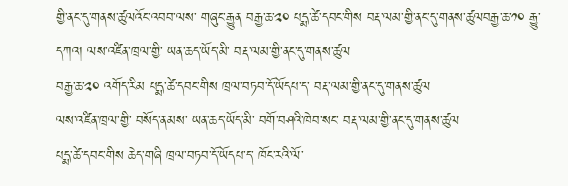གྱི་ནང་དུ་གནས་ཚུལའོང་འབབ་ལས་ གཞུང་རྒྱུན བརྒྱ་ཆ་༢༠ པདྨ་ཚེ་དབང་གིས བརྡ་ལམ་གྱི་ནང་དུ་གནས་ཚུལབརྒྱ་ཆ་༡༠ རྒྱུ་དཀའ། ལས་འཛིན་ཁྲལ་གྱི་ ཡན་ཆད་ཡོད་མི་ བརྡ་ལམ་གྱི་ནང་དུ་གནས་ཚུལ
བརྒྱ་ཆ་༢༠ འགོད་རིམ པདྨ་ཚེ་དབང་གིས ཁྲལ་བཏབ་དོ་ཡོདཔ་ད་ བརྡ་ལམ་གྱི་ནང་དུ་གནས་ཚུལ
ལས་འཛིན་ཁྲལ་གྱི་ བསོད་ནམས་ ཡན་ཆད་ཡོད་མི་ བགོ་བཤའི་ཁེབ་སང་ བརྡ་ལམ་གྱི་ནང་དུ་གནས་ཚུལ
པདྨ་ཚེ་དབང་གིས ཆེད་གཞི ཁྲལ་བཏབ་དོ་ཡོདཔ་ད་ ཁོང་རའི་ལོ་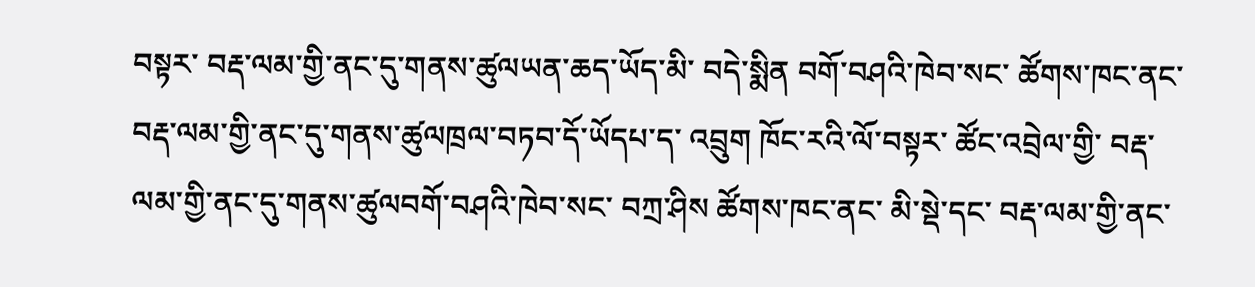བསྟར་ བརྡ་ལམ་གྱི་ནང་དུ་གནས་ཚུལཡན་ཆད་ཡོད་མི་ བདེ་སྨིན བགོ་བཤའི་ཁེབ་སང་ ཚོགས་ཁང་ནང་ བརྡ་ལམ་གྱི་ནང་དུ་གནས་ཚུལཁྲལ་བཏབ་དོ་ཡོདཔ་ད་ འབྲུག ཁོང་རའི་ལོ་བསྟར་ ཚོང་འབྲེལ་གྱི་ བརྡ་ལམ་གྱི་ནང་དུ་གནས་ཚུལབགོ་བཤའི་ཁེབ་སང་ བཀྲ་ཤིས ཚོགས་ཁང་ནང་ མི་སྡེ་དང་ བརྡ་ལམ་གྱི་ནང་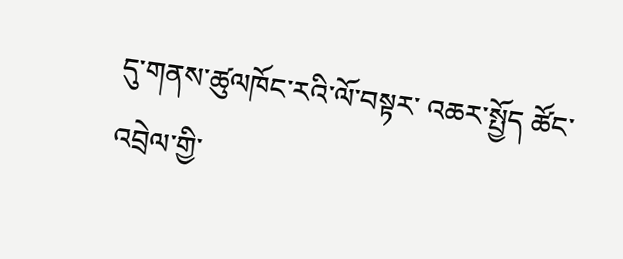དུ་གནས་ཚུལཁོང་རའི་ལོ་བསྟར་ འཆར་སྤྱོད ཚོང་འབྲེལ་གྱི་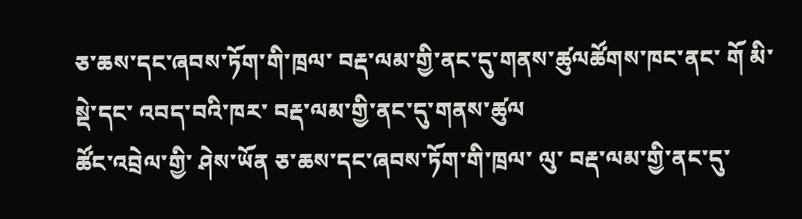ཅ་ཆས་དང་ཞབས་ཏོག་གི་ཁྲལ་ བརྡ་ལམ་གྱི་ནང་དུ་གནས་ཚུལཚོགས་ཁང་ནང་ གོ མི་སྡེ་དང་ འབད་བའི་ཁར་ བརྡ་ལམ་གྱི་ནང་དུ་གནས་ཚུལ
ཚོང་འབྲེལ་གྱི་ ཤེས་ཡོན ཅ་ཆས་དང་ཞབས་ཏོག་གི་ཁྲལ་ ལུ་ བརྡ་ལམ་གྱི་ནང་དུ་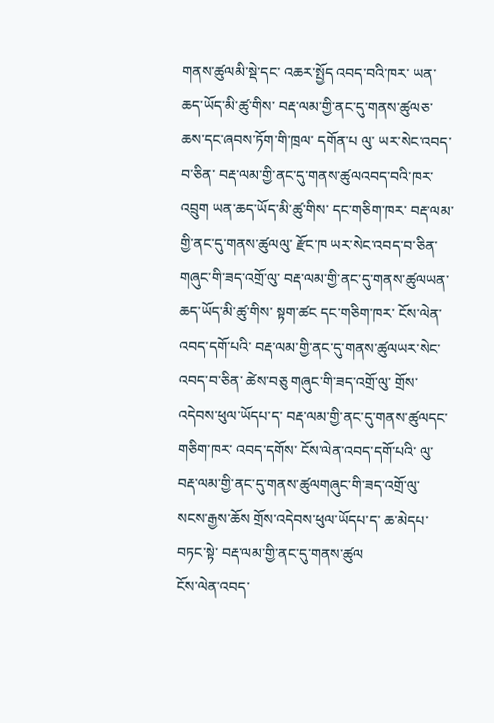གནས་ཚུལམི་སྡེ་དང་ འཆར་སྤྱོད འབད་བའི་ཁར་ ཡན་ཆད་ཡོད་མི་ཚུ་གིས་ བརྡ་ལམ་གྱི་ནང་དུ་གནས་ཚུལཅ་ཆས་དང་ཞབས་ཏོག་གི་ཁྲལ་ དགོན་པ ལུ་ ཡར་སེང་འབད་བ་ཅིན་ བརྡ་ལམ་གྱི་ནང་དུ་གནས་ཚུལའབད་བའི་ཁར་ འབྲུག ཡན་ཆད་ཡོད་མི་ཚུ་གིས་ དང་གཅིག་ཁར་ བརྡ་ལམ་གྱི་ནང་དུ་གནས་ཚུལལུ་ རྫོང་ཁ ཡར་སེང་འབད་བ་ཅིན་ གཞུང་གི་ཟད་འགྲོ་ལུ་ བརྡ་ལམ་གྱི་ནང་དུ་གནས་ཚུལཡན་ཆད་ཡོད་མི་ཚུ་གིས་ སྟག་ཚང དང་གཅིག་ཁར་ ངོས་ལེན་འབད་དགོ་པའི་ བརྡ་ལམ་གྱི་ནང་དུ་གནས་ཚུལཡར་སེང་འབད་བ་ཅིན་ ཚེས་བཅུ གཞུང་གི་ཟད་འགྲོ་ལུ་ གྲོས་འདེབས་ཕུལ་ཡོདཔ་ད་ བརྡ་ལམ་གྱི་ནང་དུ་གནས་ཚུལདང་གཅིག་ཁར་ འབད་དགོས་ ངོས་ལེན་འབད་དགོ་པའི་ ལུ་ བརྡ་ལམ་གྱི་ནང་དུ་གནས་ཚུལགཞུང་གི་ཟད་འགྲོ་ལུ་ སངས་རྒྱས་ཆོས གྲོས་འདེབས་ཕུལ་ཡོདཔ་ད་ ཆ་མེདཔ་བཏང་སྟེ་ བརྡ་ལམ་གྱི་ནང་དུ་གནས་ཚུལ
ངོས་ལེན་འབད་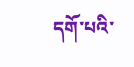དགོ་པའི་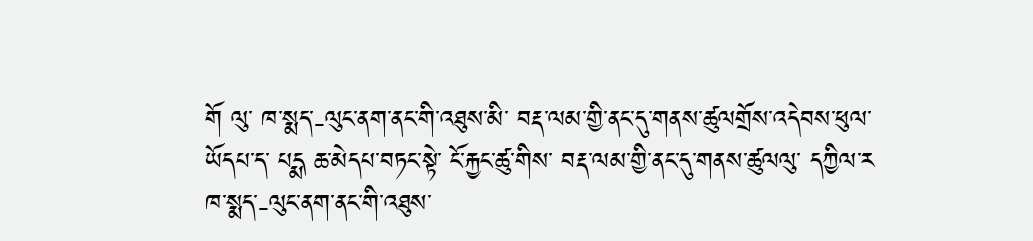གོ ལུ་ ཁ་སྨད་-ལུང་ནག་ནང་གི་འཐུས་མི་ བརྡ་ལམ་གྱི་ནང་དུ་གནས་ཚུལགྲོས་འདེབས་ཕུལ་ཡོདཔ་ད་ པདྨ ཆ་མེདཔ་བཏང་སྟེ་ ངོ་རྐྱང་ཚུ་གིས་ བརྡ་ལམ་གྱི་ནང་དུ་གནས་ཚུལལུ་ དཀྱིལ་ར ཁ་སྨད་-ལུང་ནག་ནང་གི་འཐུས་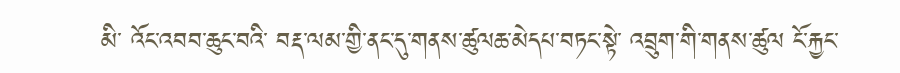མི་ འོང་འབབ་ཆུང་བའི་ བརྡ་ལམ་གྱི་ནང་དུ་གནས་ཚུལཆ་མེདཔ་བཏང་སྟེ་ འབྲུག་གི་གནས་ཚུལ ངོ་རྐྱང་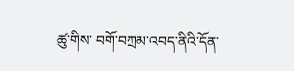ཚུ་གིས་ བགོ་བཀྲམ་འབད་ནིའི་དོན་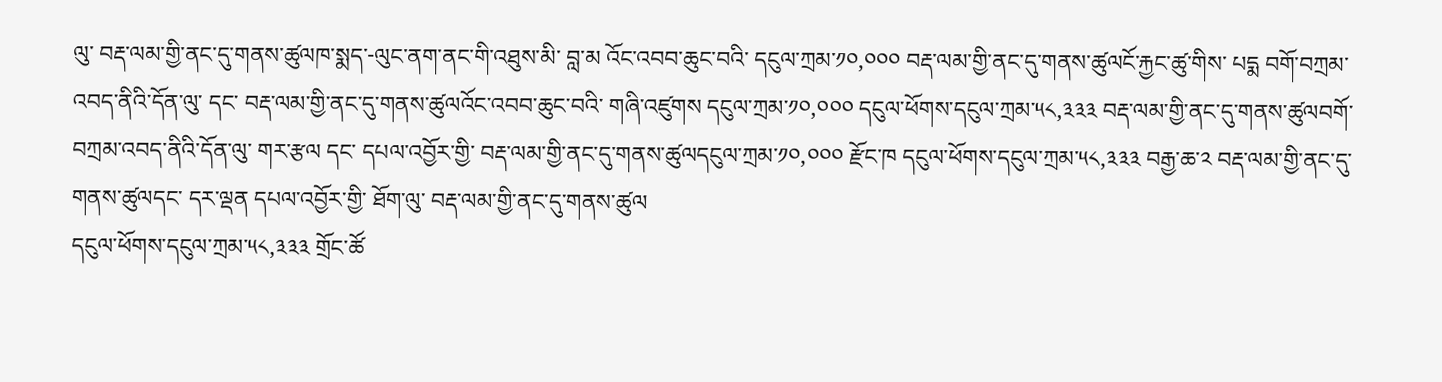ལུ་ བརྡ་ལམ་གྱི་ནང་དུ་གནས་ཚུལཁ་སྨད་-ལུང་ནག་ནང་གི་འཐུས་མི་ བླ་མ འོང་འབབ་ཆུང་བའི་ དངུལ་ཀྲམ་༡༠,༠༠༠ བརྡ་ལམ་གྱི་ནང་དུ་གནས་ཚུལངོ་རྐྱང་ཚུ་གིས་ པདྨ བགོ་བཀྲམ་འབད་ནིའི་དོན་ལུ་ དང་ བརྡ་ལམ་གྱི་ནང་དུ་གནས་ཚུལའོང་འབབ་ཆུང་བའི་ གཞི་འཛུགས དངུལ་ཀྲམ་༡༠,༠༠༠ དངུལ་ཕོགས་དངུལ་ཀྲམ་༥༨,༣༣༣ བརྡ་ལམ་གྱི་ནང་དུ་གནས་ཚུལབགོ་བཀྲམ་འབད་ནིའི་དོན་ལུ་ གར་རྩལ དང་ དཔལ་འབྱོར་གྱི་ བརྡ་ལམ་གྱི་ནང་དུ་གནས་ཚུལདངུལ་ཀྲམ་༡༠,༠༠༠ རྫོང་ཁ དངུལ་ཕོགས་དངུལ་ཀྲམ་༥༨,༣༣༣ བརྒྱ་ཆ་༢ བརྡ་ལམ་གྱི་ནང་དུ་གནས་ཚུལདང་ དར་ལྡན དཔལ་འབྱོར་གྱི་ ཐོག་ལུ་ བརྡ་ལམ་གྱི་ནང་དུ་གནས་ཚུལ
དངུལ་ཕོགས་དངུལ་ཀྲམ་༥༨,༣༣༣ གྲོང་ཚོ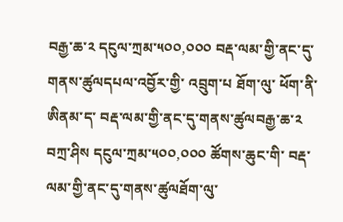བརྒྱ་ཆ་༢ དངུལ་ཀྲམ་༥༠༠,༠༠༠ བརྡ་ལམ་གྱི་ནང་དུ་གནས་ཚུལདཔལ་འབྱོར་གྱི་ འབྲུག་པ ཐོག་ལུ་ ཕོག་ནི་ཨིནམ་ད་ བརྡ་ལམ་གྱི་ནང་དུ་གནས་ཚུལབརྒྱ་ཆ་༢ བཀྲ་ཤིས དངུལ་ཀྲམ་༥༠༠,༠༠༠ ཚོགས་ཆུང་གི་ བརྡ་ལམ་གྱི་ནང་དུ་གནས་ཚུལཐོག་ལུ་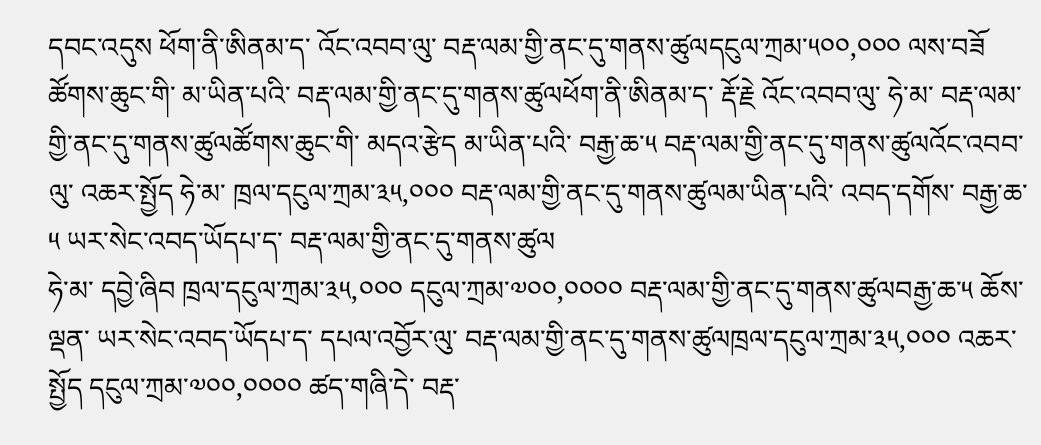དབང་འདུས ཕོག་ནི་ཨིནམ་ད་ འོང་འབབ་ལུ་ བརྡ་ལམ་གྱི་ནང་དུ་གནས་ཚུལདངུལ་ཀྲམ་༥༠༠,༠༠༠ ལས་བཟོ ཚོགས་ཆུང་གི་ མ་ཡིན་པའི་ བརྡ་ལམ་གྱི་ནང་དུ་གནས་ཚུལཕོག་ནི་ཨིནམ་ད་ རྡོ་རྗེ འོང་འབབ་ལུ་ ཧེ་མ་ བརྡ་ལམ་གྱི་ནང་དུ་གནས་ཚུལཚོགས་ཆུང་གི་ མདའ་རྩེད མ་ཡིན་པའི་ བརྒྱ་ཆ་༥ བརྡ་ལམ་གྱི་ནང་དུ་གནས་ཚུལའོང་འབབ་ལུ་ འཆར་སྤྱོད ཧེ་མ་ ཁྲལ་དངུལ་ཀྲམ་༣༥,༠༠༠ བརྡ་ལམ་གྱི་ནང་དུ་གནས་ཚུལམ་ཡིན་པའི་ འབད་དགོས་ བརྒྱ་ཆ་༥ ཡར་སེང་འབད་ཡོདཔ་ད་ བརྡ་ལམ་གྱི་ནང་དུ་གནས་ཚུལ
ཧེ་མ་ དབྱེ་ཞིབ ཁྲལ་དངུལ་ཀྲམ་༣༥,༠༠༠ དངུལ་ཀྲམ་༧༠༠,༠༠༠༠ བརྡ་ལམ་གྱི་ནང་དུ་གནས་ཚུལབརྒྱ་ཆ་༥ ཆོས་ལྡན་ ཡར་སེང་འབད་ཡོདཔ་ད་ དཔལ་འབྱོར་ལུ་ བརྡ་ལམ་གྱི་ནང་དུ་གནས་ཚུལཁྲལ་དངུལ་ཀྲམ་༣༥,༠༠༠ འཆར་སྤྱོད དངུལ་ཀྲམ་༧༠༠,༠༠༠༠ ཚད་གཞི་དེ་ བརྡ་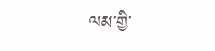ལམ་གྱི་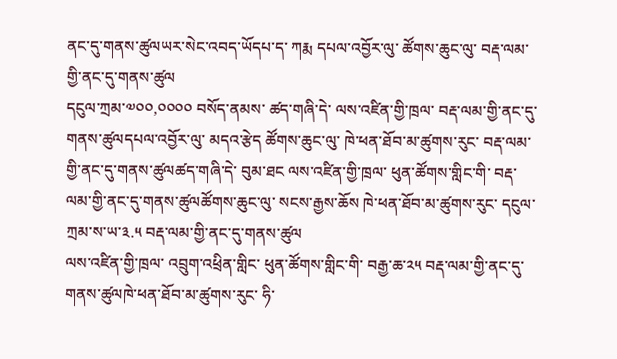ནང་དུ་གནས་ཚུལཡར་སེང་འབད་ཡོདཔ་ད་ ཀརྨ དཔལ་འབྱོར་ལུ་ ཚོགས་ཆུང་ལུ་ བརྡ་ལམ་གྱི་ནང་དུ་གནས་ཚུལ
དངུལ་ཀྲམ་༧༠༠,༠༠༠༠ བསོད་ནམས་ ཚད་གཞི་དེ་ ལས་འཛིན་གྱི་ཁྲལ་ བརྡ་ལམ་གྱི་ནང་དུ་གནས་ཚུལདཔལ་འབྱོར་ལུ་ མདའ་རྩེད ཚོགས་ཆུང་ལུ་ ཁེ་ཕན་ཐོབ་མ་ཚུགས་རུང་ བརྡ་ལམ་གྱི་ནང་དུ་གནས་ཚུལཚད་གཞི་དེ་ བུམ་ཐང ལས་འཛིན་གྱི་ཁྲལ་ ཕུན་ཚོགས་གླིང་གི་ བརྡ་ལམ་གྱི་ནང་དུ་གནས་ཚུལཚོགས་ཆུང་ལུ་ སངས་རྒྱས་ཆོས ཁེ་ཕན་ཐོབ་མ་ཚུགས་རུང་ དངུལ་ཀྲམ་ས་ཡ་༣.༥ བརྡ་ལམ་གྱི་ནང་དུ་གནས་ཚུལ
ལས་འཛིན་གྱི་ཁྲལ་ འབྲུག་འཕྲིན་གླིང་ ཕུན་ཚོགས་གླིང་གི་ བརྒྱ་ཆ་༢༥ བརྡ་ལམ་གྱི་ནང་དུ་གནས་ཚུལཁེ་ཕན་ཐོབ་མ་ཚུགས་རུང་ ཧི་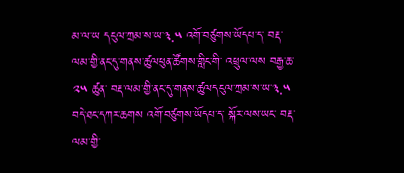མ་ལ་ཡ དངུལ་ཀྲམ་ས་ཡ་༣.༥ འགོ་བཙུགས་ཡོདཔ་ད་ བརྡ་ལམ་གྱི་ནང་དུ་གནས་ཚུལཕུན་ཚོགས་གླིང་གི་ འཕྲུལ་ལས བརྒྱ་ཆ་༢༥ ཚུན་ བརྡ་ལམ་གྱི་ནང་དུ་གནས་ཚུལདངུལ་ཀྲམ་ས་ཡ་༣.༥ བདེ་ཐང་དཀར་ཆགས འགོ་བཙུགས་ཡོདཔ་ད་ སྐོར་ལས་ཡང་ བརྡ་ལམ་གྱི་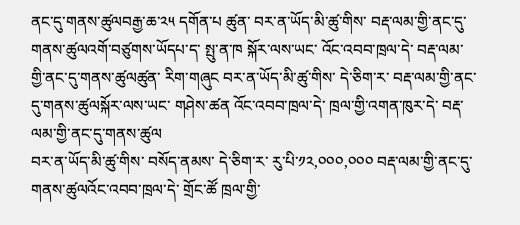ནང་དུ་གནས་ཚུལབརྒྱ་ཆ་༢༥ དགོན་པ ཚུན་ བར་ན་ཡོད་མི་ཚུ་གིས་ བརྡ་ལམ་གྱི་ནང་དུ་གནས་ཚུལའགོ་བཙུགས་ཡོདཔ་ད་ སྤུ་ན་ཁ སྐོར་ལས་ཡང་ འོང་འབབ་ཁྲལ་དེ་ བརྡ་ལམ་གྱི་ནང་དུ་གནས་ཚུལཚུན་ རིག་གཞུང བར་ན་ཡོད་མི་ཚུ་གིས་ དེ་ཅིག་ར་ བརྡ་ལམ་གྱི་ནང་དུ་གནས་ཚུལསྐོར་ལས་ཡང་ གཤེས་ཚན འོང་འབབ་ཁྲལ་དེ་ ཁྲལ་གྱི་འགན་ཁུར་དེ་ བརྡ་ལམ་གྱི་ནང་དུ་གནས་ཚུལ
བར་ན་ཡོད་མི་ཚུ་གིས་ བསོད་ནམས་ དེ་ཅིག་ར་ རུ་པི་༡༢,༠༠༠,༠༠༠ བརྡ་ལམ་གྱི་ནང་དུ་གནས་ཚུལའོང་འབབ་ཁྲལ་དེ་ གྲོང་ཚོ ཁྲལ་གྱི་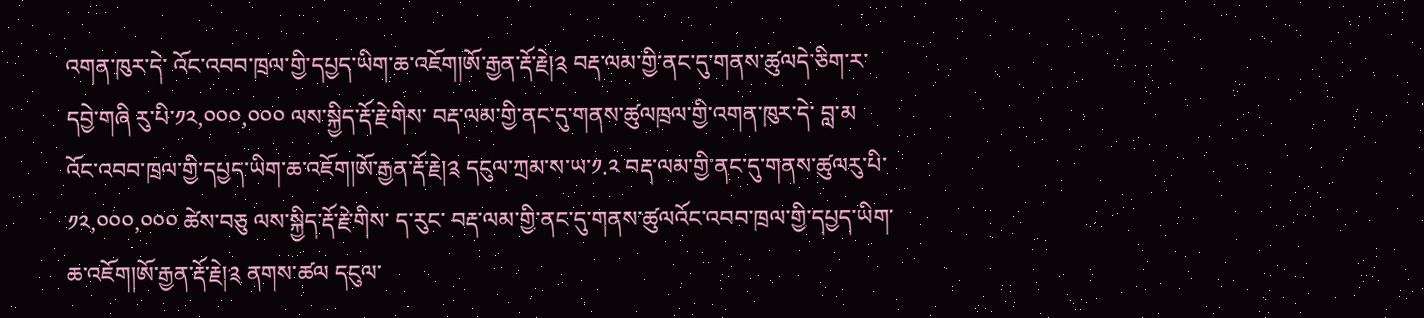འགན་ཁུར་དེ་ འོང་འབབ་ཁྲལ་གྱི་དཔྱད་ཡིག་ཆ་འཇོག།ཨོ་རྒྱན་རྡོ་རྗེ།༉ བརྡ་ལམ་གྱི་ནང་དུ་གནས་ཚུལདེ་ཅིག་ར་ དབྱེ་གཞི རུ་པི་༡༢,༠༠༠,༠༠༠ ལས་སྐྱིད་རྡོ་རྗེ་གིས་ བརྡ་ལམ་གྱི་ནང་དུ་གནས་ཚུལཁྲལ་གྱི་འགན་ཁུར་དེ་ བླ་མ འོང་འབབ་ཁྲལ་གྱི་དཔྱད་ཡིག་ཆ་འཇོག།ཨོ་རྒྱན་རྡོ་རྗེ།༉ དངུལ་ཀྲམ་ས་ཡ་༡.༢ བརྡ་ལམ་གྱི་ནང་དུ་གནས་ཚུལརུ་པི་༡༢,༠༠༠,༠༠༠ ཚེས་བཅུ ལས་སྐྱིད་རྡོ་རྗེ་གིས་ ད་རུང་ བརྡ་ལམ་གྱི་ནང་དུ་གནས་ཚུལའོང་འབབ་ཁྲལ་གྱི་དཔྱད་ཡིག་ཆ་འཇོག།ཨོ་རྒྱན་རྡོ་རྗེ།༉ ནགས་ཚལ དངུལ་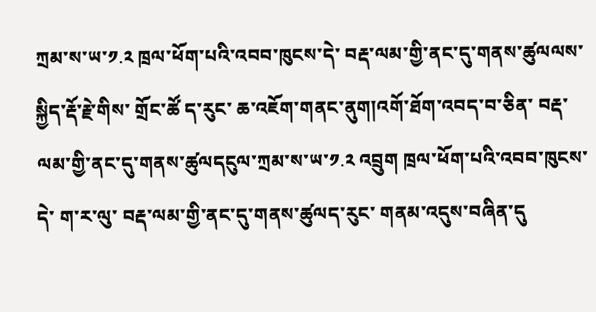ཀྲམ་ས་ཡ་༡.༢ ཁྲལ་ཕོག་པའི་འབབ་ཁུངས་དེ་ བརྡ་ལམ་གྱི་ནང་དུ་གནས་ཚུལལས་སྐྱིད་རྡོ་རྗེ་གིས་ གྲོང་ཚོ ད་རུང་ ཆ་འཇོག་གནང་ནུག།འགོ་ཐོག་འབད་བ་ཅིན་ བརྡ་ལམ་གྱི་ནང་དུ་གནས་ཚུལདངུལ་ཀྲམ་ས་ཡ་༡.༢ འབྲུག ཁྲལ་ཕོག་པའི་འབབ་ཁུངས་དེ་ ག་ར་ལུ་ བརྡ་ལམ་གྱི་ནང་དུ་གནས་ཚུལད་རུང་ གནམ་འདུས་བཞིན་དུ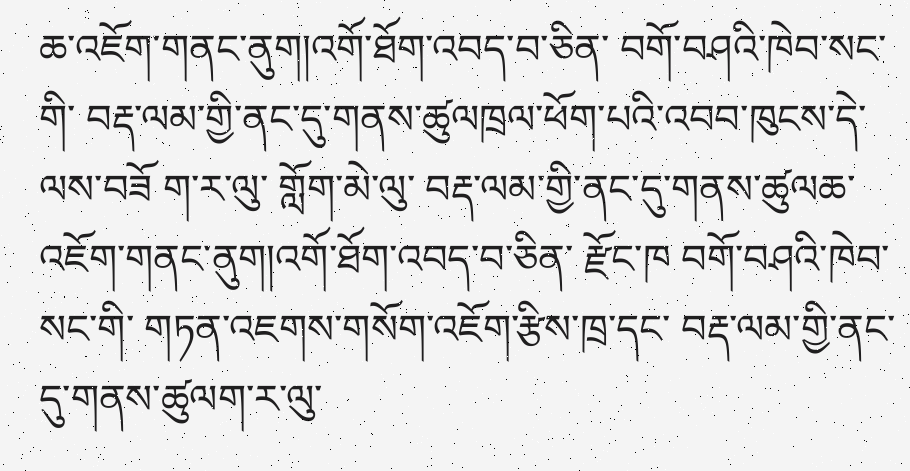ཆ་འཇོག་གནང་ནུག།འགོ་ཐོག་འབད་བ་ཅིན་ བགོ་བཤའི་ཁེབ་སང་གི་ བརྡ་ལམ་གྱི་ནང་དུ་གནས་ཚུལཁྲལ་ཕོག་པའི་འབབ་ཁུངས་དེ་ ལས་བཟོ ག་ར་ལུ་ གློག་མེ་ལུ་ བརྡ་ལམ་གྱི་ནང་དུ་གནས་ཚུལཆ་འཇོག་གནང་ནུག།འགོ་ཐོག་འབད་བ་ཅིན་ རྫོང་ཁ བགོ་བཤའི་ཁེབ་སང་གི་ གཏན་འཇགས་གསོག་འཇོག་རྩིས་ཁྲ་དང་ བརྡ་ལམ་གྱི་ནང་དུ་གནས་ཚུལག་ར་ལུ་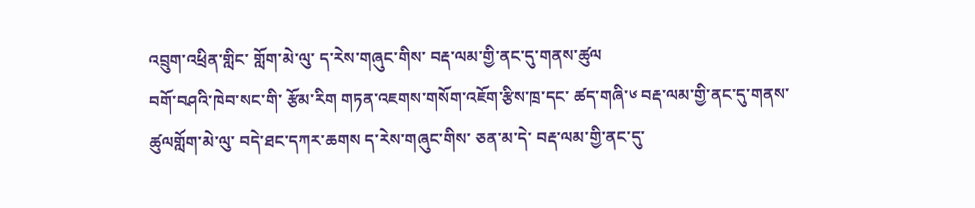འབྲུག་འཕྲིན་གླིང་ གློག་མེ་ལུ་ ད་རེས་གཞུང་གིས་ བརྡ་ལམ་གྱི་ནང་དུ་གནས་ཚུལ
བགོ་བཤའི་ཁེབ་སང་གི་ རྩོམ་རིག གཏན་འཇགས་གསོག་འཇོག་རྩིས་ཁྲ་དང་ ཚད་གཞི་༦ བརྡ་ལམ་གྱི་ནང་དུ་གནས་ཚུལགློག་མེ་ལུ་ བདེ་ཐང་དཀར་ཆགས ད་རེས་གཞུང་གིས་ ཅན་མ་དེ་ བརྡ་ལམ་གྱི་ནང་དུ་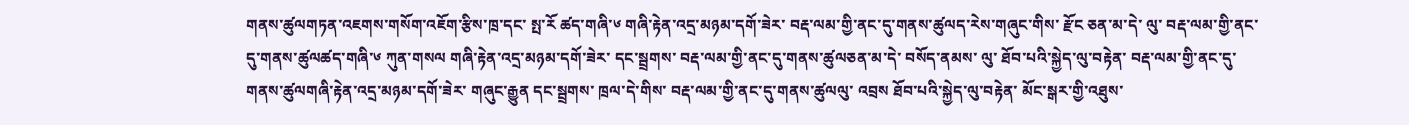གནས་ཚུལགཏན་འཇགས་གསོག་འཇོག་རྩིས་ཁྲ་དང་ སྤ་རོ ཚད་གཞི་༦ གཞི་རྟེན་འདྲ་མཉམ་དགོ་ཟེར་ བརྡ་ལམ་གྱི་ནང་དུ་གནས་ཚུལད་རེས་གཞུང་གིས་ རྫོང ཅན་མ་དེ་ ལུ་ བརྡ་ལམ་གྱི་ནང་དུ་གནས་ཚུལཚད་གཞི་༦ ཀུན་གསལ གཞི་རྟེན་འདྲ་མཉམ་དགོ་ཟེར་ དང་སྦྲགས་ བརྡ་ལམ་གྱི་ནང་དུ་གནས་ཚུལཅན་མ་དེ་ བསོད་ནམས་ ལུ་ ཐོབ་པའི་སྐྱེད་ལུ་བརྟེན་ བརྡ་ལམ་གྱི་ནང་དུ་གནས་ཚུལགཞི་རྟེན་འདྲ་མཉམ་དགོ་ཟེར་ གཞུང་རྒྱུན དང་སྦྲགས་ ཁྲལ་དེ་གིས་ བརྡ་ལམ་གྱི་ནང་དུ་གནས་ཚུལལུ་ འབྲས ཐོབ་པའི་སྐྱེད་ལུ་བརྟེན་ མོང་སྒར་གྱི་འཐུས་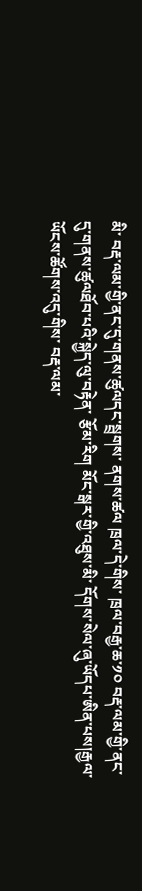མི་ བརྡ་ལམ་གྱི་ནང་དུ་གནས་ཚུལདང་སྦྲགས་ ནགས་ཚལ ཁྲལ་དེ་གིས་ ཁྲལ་བརྒྱ་ཆ་༡༠ བརྡ་ལམ་གྱི་ནང་དུ་གནས་ཚུལཐོབ་པའི་སྐྱེད་ལུ་བརྟེན་ རྩོམ་རིག མོང་སྒར་གྱི་འཐུས་མི་ དོགས་སེལ་ཞུ་ཡོདཔ་ཨིན་པས།རྒྱལ་ཡོངས་ཚོགས་འདུ་གིས་ བརྡ་ལམ་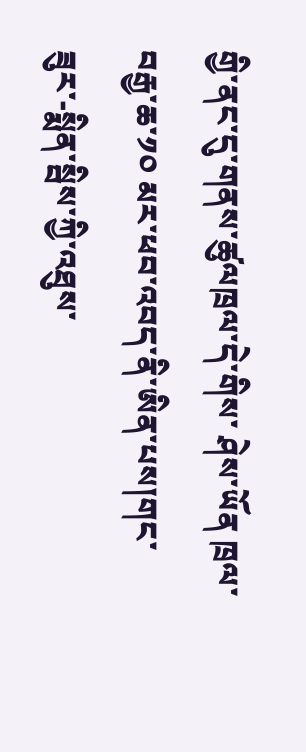གྱི་ནང་དུ་གནས་ཚུལཁྲལ་དེ་གིས་ ཤེས་ཡོན ཁྲལ་བརྒྱ་ཆ་༡༠ མར་ཕབ་འབད་ནི་ཨིན་པས།གང་ཟུར་-སྨིན་སྦིས་ཀྱི་འཐུས་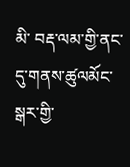མི་ བརྡ་ལམ་གྱི་ནང་དུ་གནས་ཚུལམོང་སྒར་གྱི་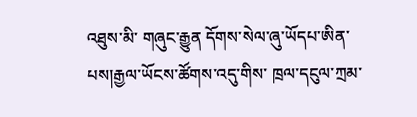འཐུས་མི་ གཞུང་རྒྱུན དོགས་སེལ་ཞུ་ཡོདཔ་ཨིན་པས།རྒྱལ་ཡོངས་ཚོགས་འདུ་གིས་ ཁྲལ་དངུལ་ཀྲམ་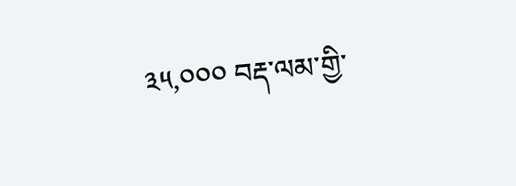༣༥,༠༠༠ བརྡ་ལམ་གྱི་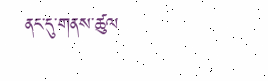ནང་དུ་གནས་ཚུལ